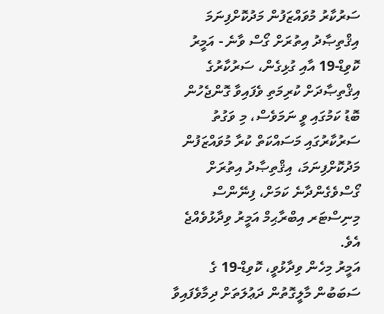ސަރުކާރު މުވައްޒަފުން މަދުކޮށްފިނަމަ އިޤްތިޞާދު އިތުރަށް ގޯސް ވާނެ - އަމީރު
ކޮވިޑް-19 އާއި ގުޅިގެން، ސަރުކާރުގެ އިޤްތިޞާދަށް ކުރިމަތި ވެފައިވާ ގޮންޖެހުން ބޮޑު ކަމުގައި ވީ ނަމަވެސް، މި ވަގުތު ސަރުކާރުގައި މަސައްކަތް ކުރާ މުވައްޒަފުން މަދުކޮށްފިނަމަ، އިޤްތިޞާދު އިތުރަށް ގޯސްވެގެންދާނެ ކަމަށް، ފިނޭންސް މިނިސްޓަރ އިބްރާޙިމް އަމީރު ވިދާޅުވެއްޖެ އެވެ.
އަމީރު މިހެން ވިދާޅުވީ، ކޮވިޑް-19 ގެ ސަބަބުން މާލީގޮތުން ދަޢުލަތަށް ދިމާވެފައިވާ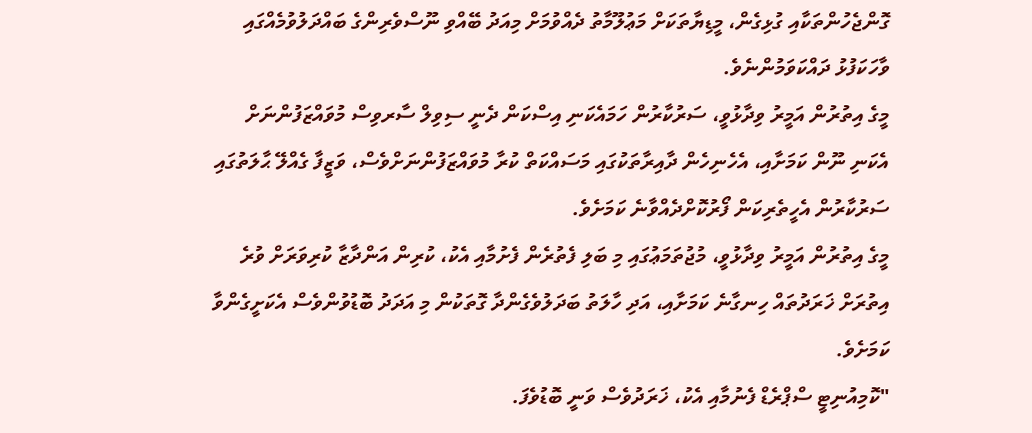ގޮންޖެހުންތަކާއި ގުޅިގެން، މީޑިޔާތަކަށް މަޢުލޫމާތު ދެއްވުމަށް މިއަދު ބޭއްވި ނޫސްވެރިންގެ ބައްދަލުވުމެއްގައި ވާހަކަފުޅު ދައްކަވަމުންނެވެ.
މީގެ އިތުރުން އަމީރު ވިދާޅުވީ، ސަރުކާރުން ހަމައެކަނި އިސްކަން ދެނީ ސިވިލް ސާރވިސް މުވައްޒަފުންނަށް އެކަނި ނޫން ކަމަށާއި، އެހެނިހެން ދާއިރާތަކުގައި މަސައްކަތް ކުރާ މުވައްޒަފުންނަށްވެސް، ވަޒީފާ ގެއްލޭ ޙާލަތުގައި ސަރުކާރުން އެހީތެރިކަން ފޯރުކޮށްދެއްވާނެ ކަމަށެވެ.
މީގެ އިތުރުން އަމީރު ވިދާޅުވީ، މުޖުތަމަޢުގައި މި ބަލި ފެތުރެން ފެށުމާއި އެކު، ކުރިން އަންދާޒާ ކުރިވަރަށް ވުރެ އިތުރަށް ޚަރަދުތައް ހިނގާނެ ކަމަށާއި، އަދި ހާލަތު ބަދަލުވެގެންދާ ގޮތަކުން މި އަދަދު ބޮޑުވުންވެސް އެކަށީގެންވާ ކަމަށެވެ.
"ކޮމިއުނިޓީ ސްޕްރެޑް ފެނުމާއި އެކު، ޚަރަދުވެސް ވަނީ ބޮޑުވެފަ.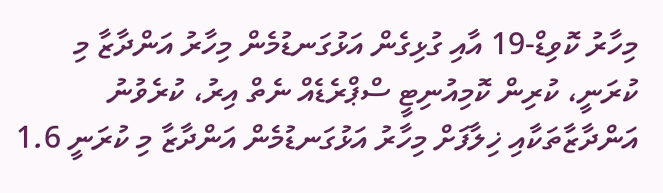މިހާރު ކޮވިޑް-19 އާއި ގުޅިގެން އަޅުގަނޑުމެން މިހާރު އަންދާޒާ މި ކުރަނީ، ކުރިން ކޮމިއުނިޓީ ސްޕްރެޑެއް ނެތް އިރު، ކުރެވުނު އަންދާޒާތަކާއި ޚިލާފަށް މިހާރު އަޅުގަނޑުމެން އަންދާޒާ މި ކުރަނީ 1.6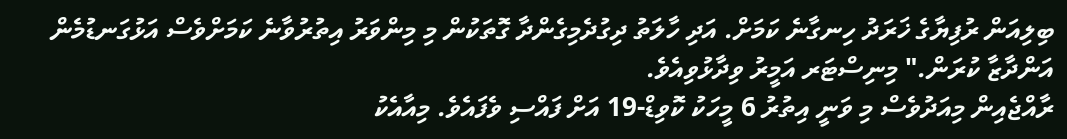ބިލިއަން ރުފިޔާގެ ޚަރަދު ހިނގާނެ ކަމަށް. އަދި ހާލަތު ދިގުދެމިގެންދާ ގޮތަކުން މި މިންވަރު އިތުރުވާނެ ކަމަށްވެސް އަޅުގަނޑުމެން އަންދާޒާ ކުރަން." މިނިސްޓަރ އަމީރު ވިދާޅުވިއެވެ.
ރާއްޖެއިން މިއަދުވެސް މި ވަނީ އިތުރު 6 މީހަކު ކޮވިޑް-19 އަށް ފައްސި ވެފައެވެ. މިއާއެކު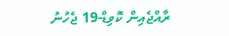ރާއްޖެއިން ކޮވިޑް-19 ޖެހުނު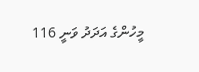މީހުންގެ އަދަދު ވަނީ 116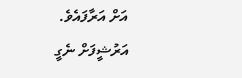އަށް އަރާފައެވެ.
އަރުޝީފަށް ނެގީ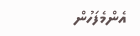އެންމެފަހުން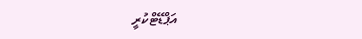އަޕްޑޭޓްކުރީ